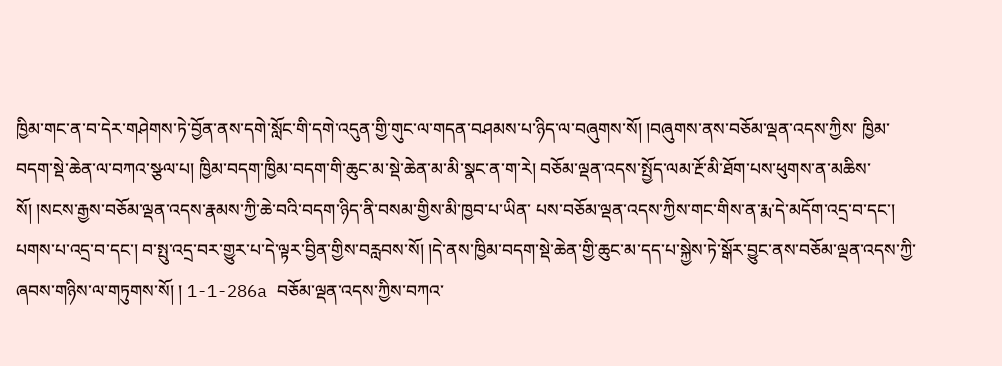ཁྱིམ་གང་ན་བ་དེར་གཤེགས་ཏེ་བྱོན་ནས་དགེ་སློང་གི་དགེ་འདུན་གྱི་གུང་ལ་གདན་བཤམས་པ་ཉིད་ལ་བཞུགས་སོ། །བཞུགས་ནས་བཅོམ་ལྡན་འདས་ཀྱིས་ ཁྱིམ་བདག་སྡེ་ཆེན་ལ་བཀའ་སྩལ་པ། ཁྱིམ་བདག་ཁྱིམ་བདག་གི་ཆུང་མ་སྡེ་ཆེན་མ་མི་སྣང་ན་ག་རེ། བཅོམ་ལྡན་འདས་སྤྱོད་ལམ་རྔོ་མི་ཐོག་པས་ཕུགས་ན་མཆིས་སོ། །སངས་རྒྱས་བཅོམ་ལྡན་འདས་རྣམས་ཀྱི་ཆེ་བའི་བདག་ཉིད་ནི་བསམ་གྱིས་མི་ཁྱབ་པ་ཡིན་ པས་བཅོམ་ལྡན་འདས་ཀྱིས་གང་གིས་ན་རྨ་དེ་མདོག་འདྲ་བ་དང་། པགས་པ་འདྲ་བ་དང་། བ་སྤུ་འདྲ་བར་གྱུར་པ་དེ་ལྟར་བྱིན་གྱིས་བརླབས་སོ། །དེ་ནས་ཁྱིམ་བདག་སྡེ་ཆེན་གྱི་ཆུང་མ་དད་པ་སྐྱེས་ཏེ་སྒོར་བྱུང་ནས་བཅོམ་ལྡན་འདས་ཀྱི་ཞབས་གཉིས་ལ་གཏུགས་སོ། ། 1-1-286a བཅོམ་ལྡན་འདས་ཀྱིས་བཀའ་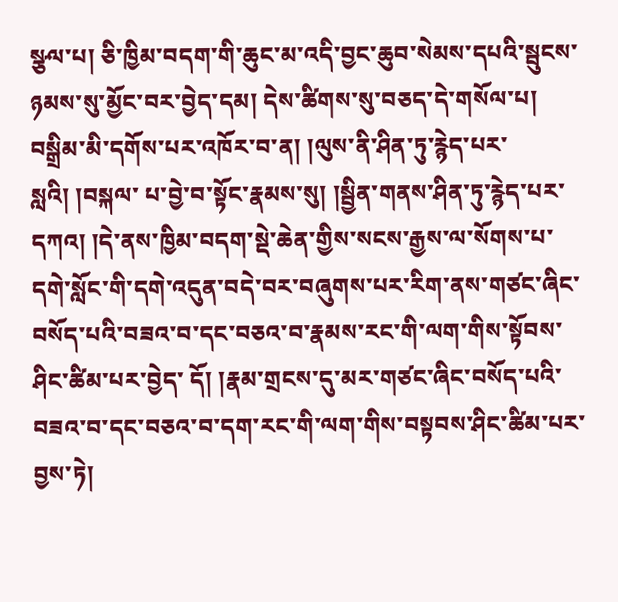སྩལ་པ། ཅི་ཁྱིམ་བདག་གི་ཆུང་མ་འདི་བྱང་ཆུབ་སེམས་དཔའི་སྦུངས་ཉམས་སུ་མྱོང་བར་བྱེད་དམ། དེས་ཚིགས་སུ་བཅད་དེ་གསོལ་པ། བསྒྲིམ་མི་དགོས་པར་འཁོར་བ་ན། །ལུས་ནི་ཤིན་ཏུ་རྙེད་པར་སླའི། །བསྐལ་ པ་བྱེ་བ་སྟོང་རྣམས་སུ། །སྦྱིན་གནས་ཤིན་ཏུ་རྙེད་པར་དཀའ། །དེ་ནས་ཁྱིམ་བདག་སྡེ་ཆེན་གྱིས་སངས་རྒྱས་ལ་སོགས་པ་དགེ་སློང་གི་དགེ་འདུན་བདེ་བར་བཞུགས་པར་རིག་ནས་གཙང་ཞིང་བསོད་པའི་བཟའ་བ་དང་བཅའ་བ་རྣམས་རང་གི་ལག་གིས་སྟོབས་ཤིང་ཚིམ་པར་བྱེད་ དོ། །རྣམ་གྲངས་དུ་མར་གཙང་ཞིང་བསོད་པའི་བཟའ་བ་དང་བཅའ་བ་དག་རང་གི་ལག་གིས་བསྟབས་ཤིང་ཚིམ་པར་བྱས་ཏེ།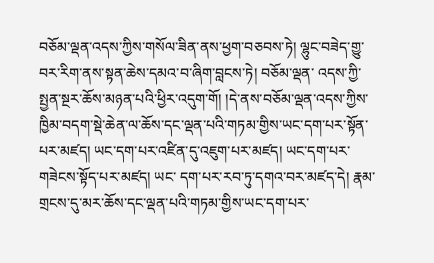བཅོམ་ལྡན་འདས་ཀྱིས་གསོལ་ཟིན་ནས་ཕྱག་བཅབས་ཏེ། ལྷུང་བཟེད་གྱུ་བར་རིག་ནས་སྟན་ཆེས་དམའ་བ་ཞིག་བླངས་ཏེ། བཅོམ་ལྡན་ འདས་ཀྱི་སྤྱན་སྔར་ཆོས་མཉན་པའི་ཕྱིར་འདུག་གོ། །དེ་ནས་བཅོམ་ལྡན་འདས་ཀྱིས་ཁྱིམ་བདག་སྡེ་ཆེན་ལ་ཆོས་དང་ལྡན་པའི་གཏམ་གྱིས་ཡང་དག་པར་སྟོན་པར་མཛད། ཡང་དག་པར་འཛིན་དུ་འཇུག་པར་མཛད། ཡང་དག་པར་གཟེངས་སྟོད་པར་མཛད། ཡང་ དག་པར་རབ་ཏུ་དགའ་བར་མཛད་དེ། རྣམ་གྲངས་དུ་མར་ཆོས་དང་ལྡན་པའི་གཏམ་གྱིས་ཡང་དག་པར་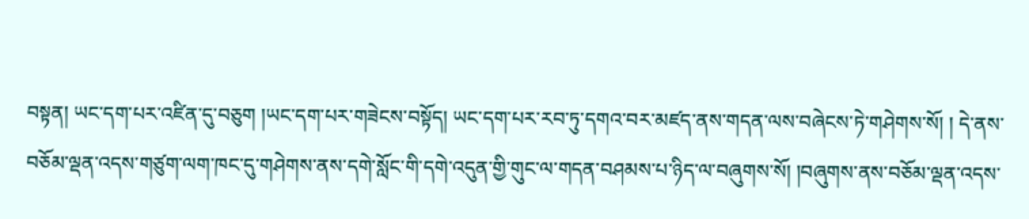བསྟན། ཡང་དག་པར་འཛིན་དུ་བཅུག །ཡང་དག་པར་གཟེངས་བསྟོད། ཡང་དག་པར་རབ་ཏུ་དགའ་བར་མཛད་ནས་གདན་ལས་བཞེངས་ཏེ་གཤེགས་སོ། ། དེ་ནས་བཅོམ་ལྡན་འདས་གཙུག་ལག་ཁང་དུ་གཤེགས་ནས་དགེ་སློང་གི་དགེ་འདུན་གྱི་གུང་ལ་གདན་བཤམས་པ་ཉིད་ལ་བཞུགས་སོ། །བཞུགས་ནས་བཅོམ་ལྡན་འདས་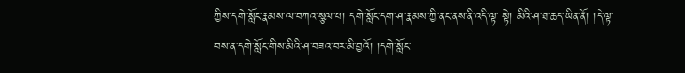ཀྱིས་དགེ་སློང་རྣམས་ལ་བཀའ་སྩལ་པ། དགེ་སློང་དག་ཤ་རྣམས་ཀྱི་ནང་ནས་ནི་འདི་ལྟ་ སྟེ། མིའི་ཤ་ཐ་ཆད་ཡིན་ནོ། །དེ་ལྟ་བས་ན་དགེ་སློང་གིས་མིའི་ཤ་བཟའ་བར་མི་བྱའོ། །དགེ་སློང་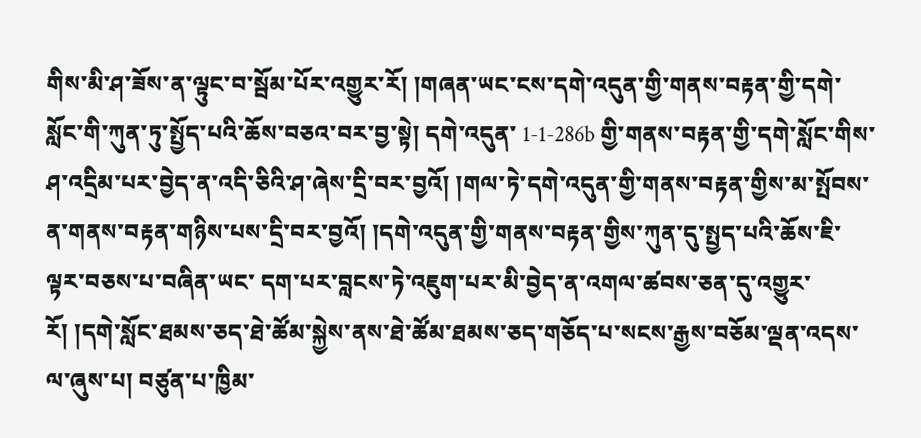གིས་མི་ཤ་ཟོས་ན་ལྟུང་བ་སྦོམ་པོར་འགྱུར་རོ། །གཞན་ཡང་ངས་དགེ་འདུན་གྱི་གནས་བརྟན་གྱི་དགེ་སློང་གི་ཀུན་ཏུ་སྤྱོད་པའི་ཆོས་བཅའ་བར་བྱ་སྟེ། དགེ་འདུན་ 1-1-286b གྱི་གནས་བརྟན་གྱི་དགེ་སློང་གིས་ཤ་འདྲིམ་པར་བྱེད་ན་འདི་ཅིའི་ཤ་ཞེས་དྲི་བར་བྱའོ། །གལ་ཏེ་དགེ་འདུན་གྱི་གནས་བརྟན་གྱིས་མ་སྤོབས་ན་གནས་བརྟན་གཉིས་པས་དྲི་བར་བྱའོ། །དགེ་འདུན་གྱི་གནས་བརྟན་གྱིས་ཀུན་དུ་སྤྱད་པའི་ཆོས་ཇི་ལྟར་བཅས་པ་བཞིན་ཡང་ དག་པར་བླངས་ཏེ་འཇུག་པར་མི་བྱེད་ན་འགལ་ཚབས་ཅན་དུ་འགྱུར་རོ། །དགེ་སློང་ཐམས་ཅད་ཐེ་ཚོམ་སྐྱེས་ནས་ཐེ་ཚོམ་ཐམས་ཅད་གཅོད་པ་སངས་རྒྱས་བཅོམ་ལྡན་འདས་ལ་ཞུས་པ། བཙུན་པ་ཁྱིམ་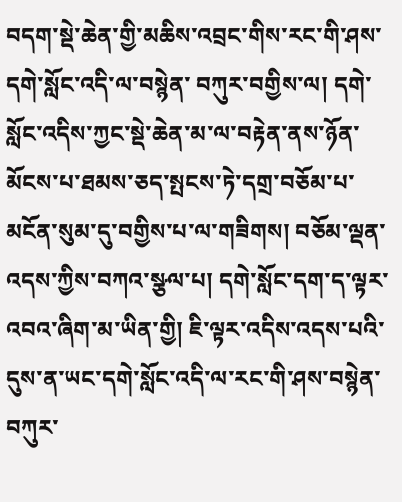བདག་སྡེ་ཆེན་གྱི་མཆིས་འབྲང་གིས་རང་གི་ཤས་དགེ་སློང་འདི་ལ་བསྙེན་ བཀུར་བགྱིས་ལ། དགེ་སློང་འདིས་ཀྱང་སྡེ་ཆེན་མ་ལ་བརྟེན་ནས་ཉོན་མོངས་པ་ཐམས་ཅད་སྤངས་ཏེ་དགྲ་བཅོམ་པ་མངོན་སུམ་དུ་བགྱིས་པ་ལ་གཟིགས། བཅོམ་ལྡན་འདས་ཀྱིས་བཀའ་སྩལ་པ། དགེ་སློང་དག་ད་ལྟར་འབའ་ཞིག་མ་ཡིན་གྱི། ཇི་ལྟར་འདིས་འདས་པའི་ དུས་ན་ཡང་དགེ་སློང་འདི་ལ་རང་གི་ཤས་བསྙེན་བཀུར་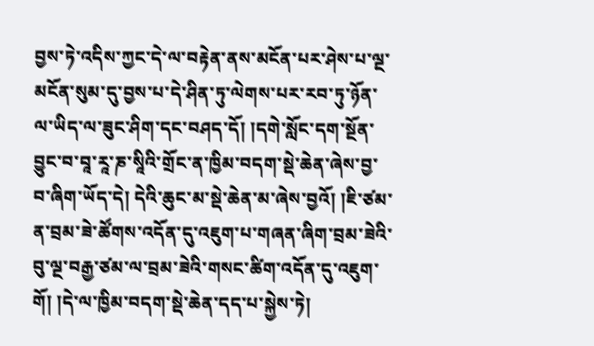བྱས་ཏེ་འདིས་ཀྱང་དེ་ལ་བརྟེན་ནས་མངོན་པར་ཤེས་པ་ལྔ་མངོན་སུམ་དུ་བྱས་པ་དེ་ཤིན་ཏུ་ལེགས་པར་རབ་ཏུ་ཉོན་ལ་ཡིད་ལ་ཟུང་ཤིག་དང་བཤད་དོ། །དགེ་སློང་དག་སྔོན་བྱུང་བ་བཱ་རཱ་ཎ་སཱིའི་གྲོང་ན་ཁྱིམ་བདག་སྡེ་ཆེན་ཞེས་བྱ་ བ་ཞིག་ཡོད་དེ། དེའི་ཆུང་མ་སྡེ་ཆེན་མ་ཞེས་བྱའོ། །ཇི་ཙམ་ན་བྲམ་ཟེ་ཚོགས་འདོན་དུ་འཇུག་པ་གཞན་ཞིག་བྲམ་ཟེའི་བུ་ལྔ་བརྒྱ་ཙམ་ལ་བྲམ་ཟེའི་གསང་ཚིག་འདོན་དུ་འཇུག་གོ། །དེ་ལ་ཁྱིམ་བདག་སྡེ་ཆེན་དད་པ་སྐྱེས་ཏེ།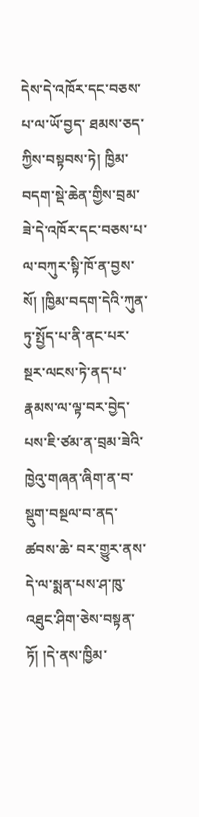དེས་དེ་འཁོར་དང་བཅས་པ་ལ་ཡོ་བྱད་ ཐམས་ཅད་ཀྱིས་བསྟབས་ཏེ། ཁྱིམ་བདག་སྡེ་ཆེན་གྱིས་བྲམ་ཟེ་དེ་འཁོར་དང་བཅས་པ་ལ་བཀུར་སྟི་ཁོ་ན་བྱས་སོ། །ཁྱིམ་བདག་དེའི་ཀུན་ཏུ་སྤྱོད་པ་ནི་ནང་པར་སྔར་ལངས་ཏེ་ནད་པ་རྣམས་ལ་ལྟ་བར་བྱེད་པས་ཇི་ཙམ་ན་བྲམ་ཟེའི་ཁྱེའུ་གཞན་ཞིག་ན་བ་སྡུག་བསྔལ་བ་ནད་ཚབས་ཆེ་ བར་གྱུར་ནས་དེ་ལ་སྨན་པས་ཤ་ཁུ་འཐུང་ཤིག་ཅེས་བསྟན་ཏོ། །དེ་ནས་ཁྱིམ་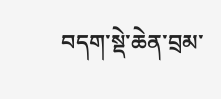བདག་སྡེ་ཆེན་བྲམ་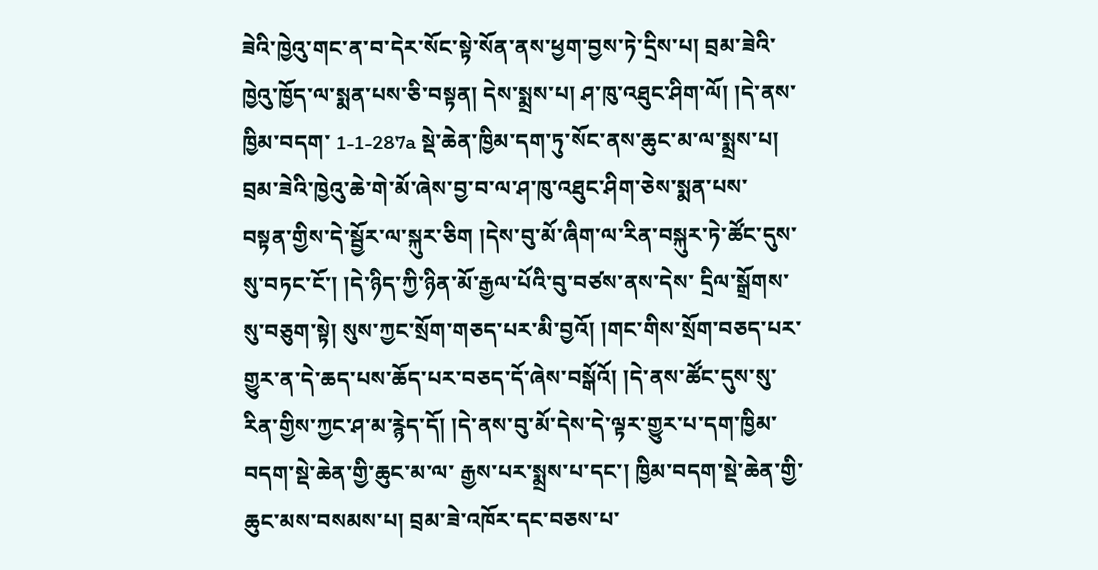ཟེའི་ཁྱེའུ་གང་ན་བ་དེར་སོང་སྟེ་སོན་ནས་ཕྱག་བྱས་ཏེ་དྲིས་པ། བྲམ་ཟེའི་ཁྱེའུ་ཁྱོད་ལ་སྨན་པས་ཅི་བསྟན། དེས་སྨྲས་པ། ཤ་ཁུ་འཐུང་ཤིག་ལོ། །དེ་ནས་ཁྱིམ་བདག་ 1-1-287a སྡེ་ཆེན་ཁྱིམ་དག་ཏུ་སོང་ནས་ཆུང་མ་ལ་སྨྲས་པ། བྲམ་ཟེའི་ཁྱེའུ་ཆེ་གེ་མོ་ཞེས་བྱ་བ་ལ་ཤ་ཁུ་འཐུང་ཤིག་ཅེས་སྨན་པས་བསྟན་གྱིས་དེ་སྦྱོར་ལ་སྐུར་ཅིག །དེས་བུ་མོ་ཞིག་ལ་རིན་བསྐུར་ཏེ་ཚོང་དུས་སུ་བཏང་ངོ་། །དེ་ཉིད་ཀྱི་ཉིན་མོ་རྒྱལ་པོའི་བུ་བཙས་ནས་དེས་ དྲིལ་སྒྲོགས་སུ་བཅུག་སྟེ། སུས་ཀྱང་སྲོག་གཅད་པར་མི་བྱའོ། །གང་གིས་སྲོག་བཅད་པར་གྱུར་ན་དེ་ཆད་པས་ཆོད་པར་བཅད་དོ་ཞེས་བསྒོའོ། །དེ་ནས་ཚོང་དུས་སུ་རིན་གྱིས་ཀྱང་ཤ་མ་རྙེད་དོ། །དེ་ནས་བུ་མོ་དེས་དེ་ལྟར་གྱུར་པ་དག་ཁྱིམ་བདག་སྡེ་ཆེན་གྱི་ཆུང་མ་ལ་ རྒྱས་པར་སྨྲས་པ་དང་། ཁྱིམ་བདག་སྡེ་ཆེན་གྱི་ཆུང་མས་བསམས་པ། བྲམ་ཟེ་འཁོར་དང་བཅས་པ་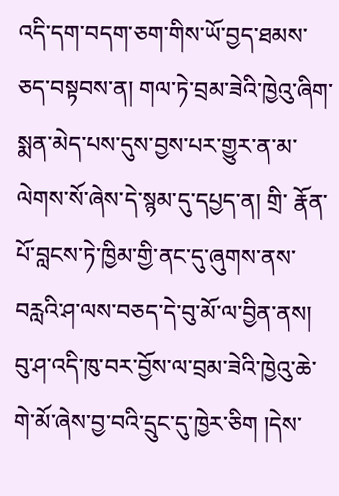འདི་དག་བདག་ཅག་གིས་ཡོ་བྱད་ཐམས་ཅད་བསྟབས་ན། གལ་ཏེ་བྲམ་ཟེའི་ཁྱེའུ་ཞིག་སྨན་མེད་པས་དུས་བྱས་པར་གྱུར་ན་མ་ལེགས་སོ་ཞེས་དེ་སྙམ་དུ་དཔྱད་ན། གྲི་ རྣོན་པོ་བླངས་ཏེ་ཁྱིམ་གྱི་ནང་དུ་ཞུགས་ནས་བརླའི་ཤ་ལས་བཅད་དེ་བུ་མོ་ལ་བྱིན་ནས། བུ་ཤ་འདི་ཁུ་བར་བྱོས་ལ་བྲམ་ཟེའི་ཁྱེའུ་ཆེ་གེ་མོ་ཞེས་བྱ་བའི་དྲུང་དུ་ཁྱེར་ཅིག །དེས་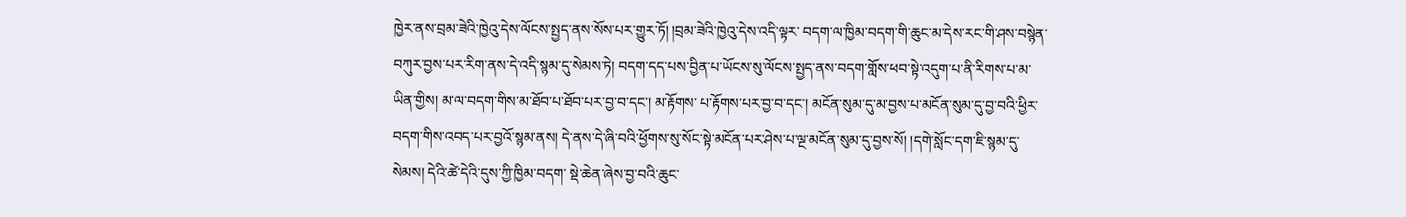ཁྱེར་ནས་བྲམ་ཟེའི་ཁྱེའུ་དེས་ལོངས་སྤྱད་ནས་སོས་པར་གྱུར་ཏོ། །བྲམ་ཟེའི་ཁྱེའུ་དེས་འདི་ལྟར་ བདག་ལ་ཁྱིམ་བདག་གི་ཆུང་མ་དེས་རང་གི་ཤས་བསྙེན་བཀུར་བྱས་པར་རིག་ནས་དེ་འདི་སྙམ་དུ་སེམས་ཏེ། བདག་དད་པས་བྱིན་པ་ཡོངས་སུ་ལོངས་སྤྱད་ནས་བདག་གློས་ཕབ་སྟེ་འདུག་པ་ནི་རིགས་པ་མ་ཡིན་གྱིས། མ་ལ་བདག་གིས་མ་ཐོབ་པ་ཐོབ་པར་བྱ་བ་དང་། མ་རྟོགས་ པ་རྟོགས་པར་བྱ་བ་དང་། མངོན་སུམ་དུ་མ་བྱས་པ་མངོན་སུམ་དུ་བྱ་བའི་ཕྱིར་བདག་གིས་འབད་པར་བྱའོ་སྙམ་ནས། དེ་ནས་དེ་ཞི་བའི་ཕྱོགས་སུ་སོང་སྟེ་མངོན་པར་ཤེས་པ་ལྔ་མངོན་སུམ་དུ་བྱས་སོ། །དགེ་སློང་དག་ཇི་སྙམ་དུ་སེམས། དེའི་ཚེ་དེའི་དུས་ཀྱི་ཁྱིམ་བདག་ སྡེ་ཆེན་ཞེས་བྱ་བའི་ཆུང་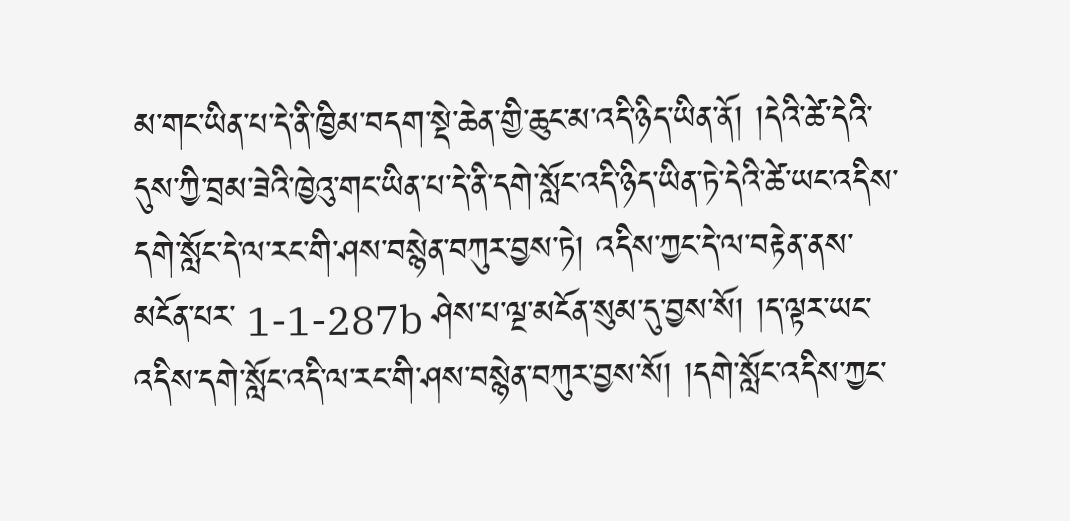མ་གང་ཡིན་པ་དེ་ནི་ཁྱིམ་བདག་སྡེ་ཆེན་གྱི་ཆུང་མ་འདི་ཉིད་ཡིན་ནོ། །དེའི་ཚེ་དེའི་དུས་ཀྱི་བྲམ་ཟེའི་ཁྱེའུ་གང་ཡིན་པ་དེ་ནི་དགེ་སློང་འདི་ཉིད་ཡིན་ཏེ་དེའི་ཚེ་ཡང་འདིས་དགེ་སློང་དེ་ལ་རང་གི་ཤས་བསྙེན་བཀུར་བྱས་ཏེ། འདིས་ཀྱང་དེ་ལ་བརྟེན་ནས་མངོན་པར་ 1-1-287b ཤེས་པ་ལྔ་མངོན་སུམ་དུ་བྱས་སོ། །ད་ལྟར་ཡང་འདིས་དགེ་སློང་འདི་ལ་རང་གི་ཤས་བསྙེན་བཀུར་བྱས་སོ། །དགེ་སློང་འདིས་ཀྱང་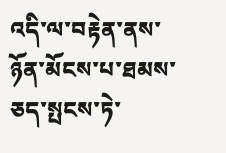འདི་ལ་བརྟེན་ནས་ཉོན་མོངས་པ་ཐམས་ཅད་སྤངས་ཏེ་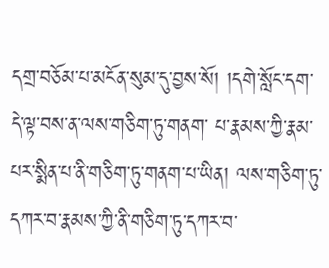དགྲ་བཅོམ་པ་མངོན་སུམ་དུ་བྱས་སོ། །དགེ་སློང་དག་དེ་ལྟ་བས་ན་ལས་གཅིག་ཏུ་གནག་ པ་རྣམས་ཀྱི་རྣམ་པར་སྨིན་པ་ནི་གཅིག་ཏུ་གནག་པ་ཡིན། ལས་གཅིག་ཏུ་དཀར་བ་རྣམས་ཀྱི་ནི་གཅིག་ཏུ་དཀར་བ་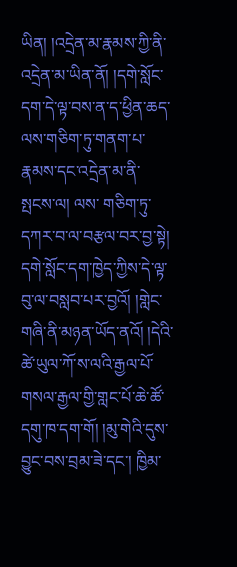ཡིན། །འདྲེན་མ་རྣམས་ཀྱི་ནི་འདྲེན་མ་ཡིན་ནོ། །དགེ་སློང་དག་དེ་ལྟ་བས་ན་ད་ཕྱིན་ཆད་ལས་གཅིག་ཏུ་གནག་པ་རྣམས་དང་འདྲེན་མ་ནི་སྤངས་ལ། ལས་ གཅིག་ཏུ་དཀར་བ་ལ་བརྩལ་བར་བྱ་སྟེ། དགེ་སློང་དག་ཁྱེད་ཀྱིས་དེ་ལྟ་བུ་ལ་བསླབ་པར་བྱའོ། །གླེང་གཞི་ནི་མཉན་ཡོད་ནའོ། །དེའི་ཚེ་ཡུལ་ཀོ་ས་ལའི་རྒྱལ་པོ་གསལ་རྒྱལ་གྱི་གླང་པོ་ཆེ་ཚོ་དགུ་ཁ་དག་གོ། །མུ་གེའི་དུས་བྱུང་བས་བྲམ་ཟེ་དང་། ཁྱིམ་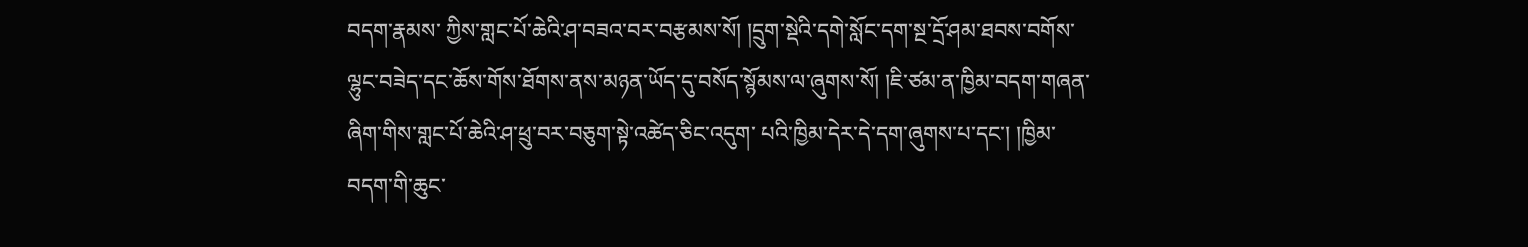བདག་རྣམས་ ཀྱིས་གླང་པོ་ཆེའི་ཤ་བཟའ་བར་བརྩམས་སོ། །དྲུག་སྡེའི་དགེ་སློང་དག་སྔ་དྲོ་ཤམ་ཐབས་བགོས་ལྷུང་བཟེད་དང་ཆོས་གོས་ཐོགས་ནས་མཉན་ཡོད་དུ་བསོད་སྙོམས་ལ་ཞུགས་སོ། །ཇི་ཙམ་ན་ཁྱིམ་བདག་གཞན་ཞིག་གིས་གླང་པོ་ཆེའི་ཤ་ཕྲུ་བར་བཅུག་སྟེ་འཚེད་ཅིང་འདུག་ པའི་ཁྱིམ་དེར་དེ་དག་ཞུགས་པ་དང་། །ཁྱིམ་བདག་གི་ཆུང་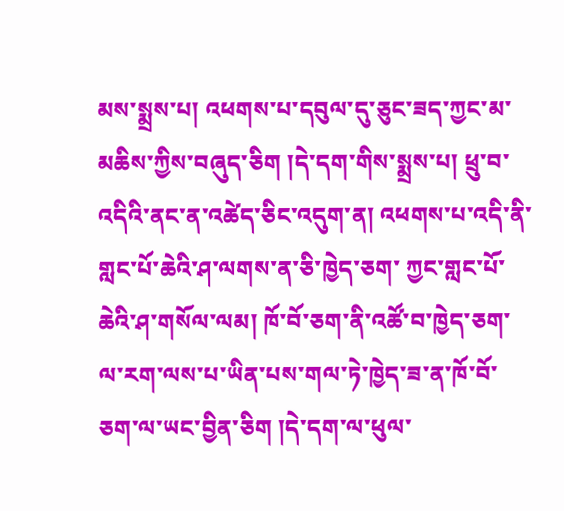མས་སྨྲས་པ། འཕགས་པ་དབུལ་དུ་ཅུང་ཟད་ཀྱང་མ་མཆིས་ཀྱིས་བཞུད་ཅིག །དེ་དག་གིས་སྨྲས་པ། ཕྲུ་བ་འདིའི་ནང་ན་འཚེད་ཅིང་འདུག་ན། འཕགས་པ་འདི་ནི་གླང་པོ་ཆེའི་ཤ་ལགས་ན་ཅི་ཁྱེད་ཅག་ ཀྱང་གླང་པོ་ཆེའི་ཤ་གསོལ་ལམ། ཁོ་བོ་ཅག་ནི་འཚོ་བ་ཁྱེད་ཅག་ལ་རག་ལས་པ་ཡིན་པས་གལ་ཏེ་ཁྱེད་ཟ་ན་ཁོ་བོ་ཅག་ལ་ཡང་བྱིན་ཅིག །དེ་དག་ལ་ཕུལ་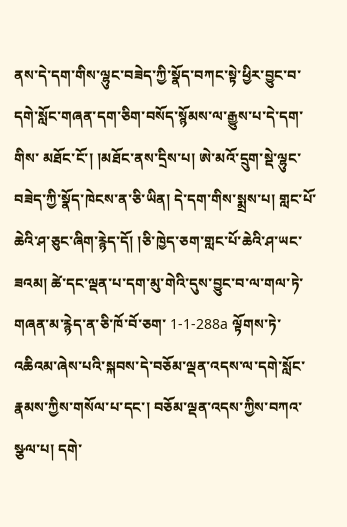ནས་དེ་དག་གིས་ལྷུང་བཟེད་ཀྱི་སྣོད་བཀང་སྟེ་ཕྱིར་བྱུང་བ་དགེ་སློང་གཞན་དག་ཅིག་བསོད་སྙོམས་ལ་རྒྱུས་པ་དེ་དག་གིས་ མཐོང་ངོ་། །མཐོང་ནས་དྲིས་པ། ཨེ་མའོ་དྲུག་སྡེ་ལྷུང་བཟེད་ཀྱི་སྣོད་ཁེངས་ན་ཅི་ཡིན། དེ་དག་གིས་སྨྲས་པ། གླང་པོ་ཆེའི་ཤ་ཅུང་ཞིག་རྙེད་དོ། །ཅི་ཁྱེད་ཅག་གླང་པོ་ཆེའི་ཤ་ཡང་ཟའམ། ཚེ་དང་ལྡན་པ་དག་མུ་གེའི་དུས་བྱུང་བ་ལ་གལ་ཏེ་གཞན་མ་རྙེད་ན་ཅི་ཁོ་བོ་ཅག་ 1-1-288a ལྟོགས་ཏེ་འཆིའམ་ཞེས་པའི་སྐབས་དེ་བཅོམ་ལྡན་འདས་ལ་དགེ་སློང་རྣམས་ཀྱིས་གསོལ་པ་དང་། བཅོམ་ལྡན་འདས་ཀྱིས་བཀའ་སྩལ་པ། དགེ་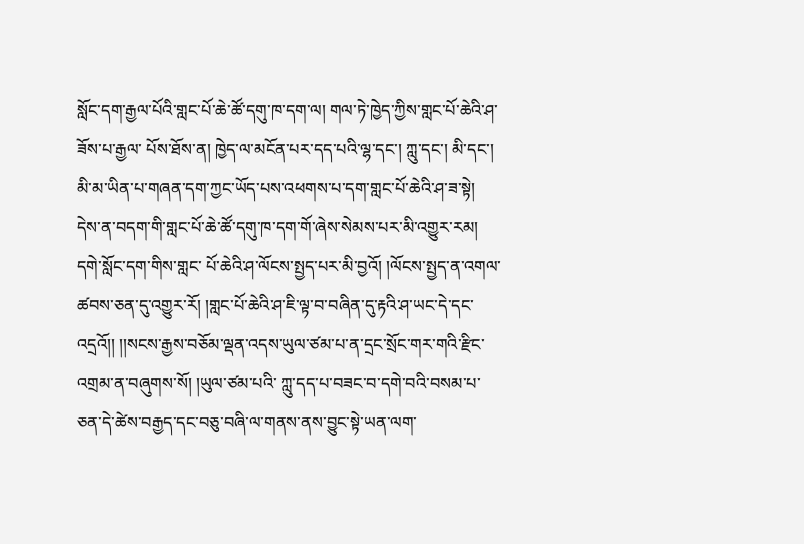སློང་དག་རྒྱལ་པོའི་གླང་པོ་ཆེ་ཚོ་དགུ་ཁ་དག་ལ། གལ་ཏེ་ཁྱེད་ཀྱིས་གླང་པོ་ཆེའི་ཤ་ཟོས་པ་རྒྱལ་ པོས་ཐོས་ན། ཁྱེད་ལ་མངོན་པར་དད་པའི་ལྷ་དང་། ཀླུ་དང་། མི་དང་། མི་མ་ཡིན་པ་གཞན་དག་ཀྱང་ཡོད་པས་འཕགས་པ་དག་གླང་པོ་ཆེའི་ཤ་ཟ་སྟེ། དེས་ན་བདག་གི་གླང་པོ་ཆེ་ཚོ་དགུ་ཁ་དག་གོ་ཞེས་སེམས་པར་མི་འགྱུར་རམ། དགེ་སློང་དག་གིས་གླང་ པོ་ཆེའི་ཤ་ལོངས་སྤྱད་པར་མི་བྱའོ། །ལོངས་སྤྱད་ན་འགལ་ཚབས་ཅན་དུ་འགྱུར་རོ། །གླང་པོ་ཆེའི་ཤ་ཇི་ལྟ་བ་བཞིན་དུ་རྟའི་ཤ་ཡང་དེ་དང་འདྲའོ།། །།སངས་རྒྱས་བཅོམ་ལྡན་འདས་ཡུལ་ཙམ་པ་ན་དྲང་སྲོང་གར་གའི་རྫིང་འགྲམ་ན་བཞུགས་སོ། །ཡུལ་ཙམ་པའི་ ཀླུ་དད་པ་བཟང་བ་དགེ་བའི་བསམ་པ་ཅན་དེ་ཚེས་བརྒྱད་དང་བཅུ་བཞི་ལ་གནས་ནས་བྱུང་སྟེ་ཡན་ལག་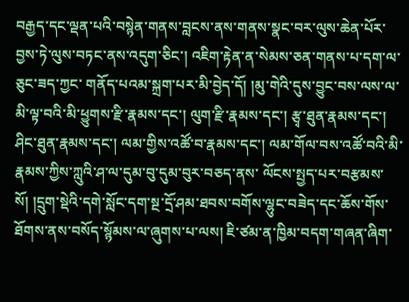བརྒྱད་དང་ལྡན་པའི་བསྙེན་གནས་བླངས་ནས་གནས་སྣང་བར་ལུས་ཆེན་པོར་བྱས་ཏེ་ལུས་བཏང་ནས་འདུག་ཅིང་། འཇིག་རྟེན་ན་སེམས་ཅན་གནས་པ་དག་ལ་ཅུང་ཟད་ཀྱང་ གནོད་པའམ་སྐྲག་པར་མི་བྱེད་དོ། །མུ་གེའི་དུས་བྱུང་བས་ལས་ལ་མི་ལྟ་བའི་མི་ཕྱུགས་རྫི་རྣམས་དང་། ལུག་རྫི་རྣམས་དང་། རྩྭ་ཐུན་རྣམས་དང་། ཤིང་ཐུན་རྣམས་དང་། ལམ་གྱིས་འཚོ་བ་རྣམས་དང་། ལམ་གོལ་བས་འཚོ་བའི་མི་རྣམས་ཀྱིས་ཀླུའི་ཤ་ལ་དུམ་བུ་དུམ་བུར་བཅད་ནས་ ལོངས་སྤྱད་པར་བརྩམས་སོ། །དྲུག་སྡེའི་དགེ་སློང་དག་སྔ་དྲོ་ཤམ་ཐབས་བགོས་ལྷུང་བཟེད་དང་ཆོས་གོས་ཐོགས་ནས་བསོད་སྙོམས་ལ་ཞུགས་པ་ལས། ཇི་ཙམ་ན་ཁྱིམ་བདག་གཞན་ཞིག་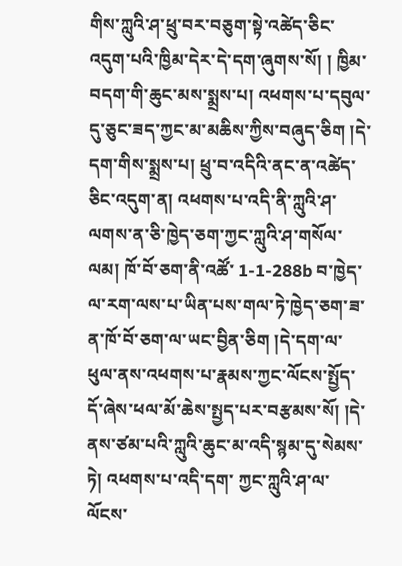གིས་ཀླུའི་ཤ་ཕྲུ་བར་བཅུག་སྟེ་འཚེད་ཅིང་འདུག་པའི་ཁྱིམ་དེར་དེ་དག་ཞུགས་སོ། ། ཁྱིམ་བདག་གི་ཆུང་མས་སྨྲས་པ། འཕགས་པ་དབུལ་དུ་ཅུང་ཟད་ཀྱང་མ་མཆིས་ཀྱིས་བཞུད་ཅིག །དེ་དག་གིས་སྨྲས་པ། ཕྲུ་བ་འདིའི་ནང་ན་འཚེད་ཅིང་འདུག་ན། འཕགས་པ་འདི་ནི་ཀླུའི་ཤ་ལགས་ན་ཅི་ཁྱེད་ཅག་ཀྱང་ཀླུའི་ཤ་གསོལ་ལམ། ཁོ་བོ་ཅག་ནི་འཚོ་ 1-1-288b བ་ཁྱེད་ལ་རག་ལས་པ་ཡིན་པས་གལ་ཏེ་ཁྱེད་ཅག་ཟ་ན་ཁོ་བོ་ཅག་ལ་ཡང་བྱིན་ཅིག །དེ་དག་ལ་ཕུལ་ནས་འཕགས་པ་རྣམས་ཀྱང་ལོངས་སྤྱོད་དོ་ཞེས་ཕལ་མོ་ཆེས་སྤྱད་པར་བརྩམས་སོ། །དེ་ནས་ཙམ་པའི་ཀླུའི་ཆུང་མ་འདི་སྙམ་དུ་སེམས་ཏེ། འཕགས་པ་འདི་དག་ ཀྱང་ཀླུའི་ཤ་ལ་ལོངས་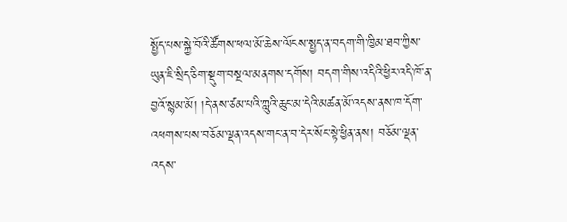སྤྱོད་པས་སྐྱེ་བོའི་ཚོགས་ཕལ་མོ་ཆེས་ལོངས་སྤྱད་ན་བདག་གི་ཁྱིམ་ཐབ་ཀྱིས་ཡུན་ཇི་སྲིད་ཅིག་སྡུག་བསྔལ་མནགས་དགོས། བདག་གིས་འདིའི་ཕྱིར་འདི་ཁོ་ན་བྱའོ་སྙམ་མོ། །དེ་ནས་ཙམ་པའི་ཀླུའི་ཆུང་མ་དེའི་མཚན་མོ་འདས་ནས་ཁ་དོག་ འཕགས་པས་བཅོམ་ལྡན་འདས་གང་ན་བ་དེར་སོང་སྟེ་ཕྱིན་ནས། བཅོམ་ལྡན་འདས་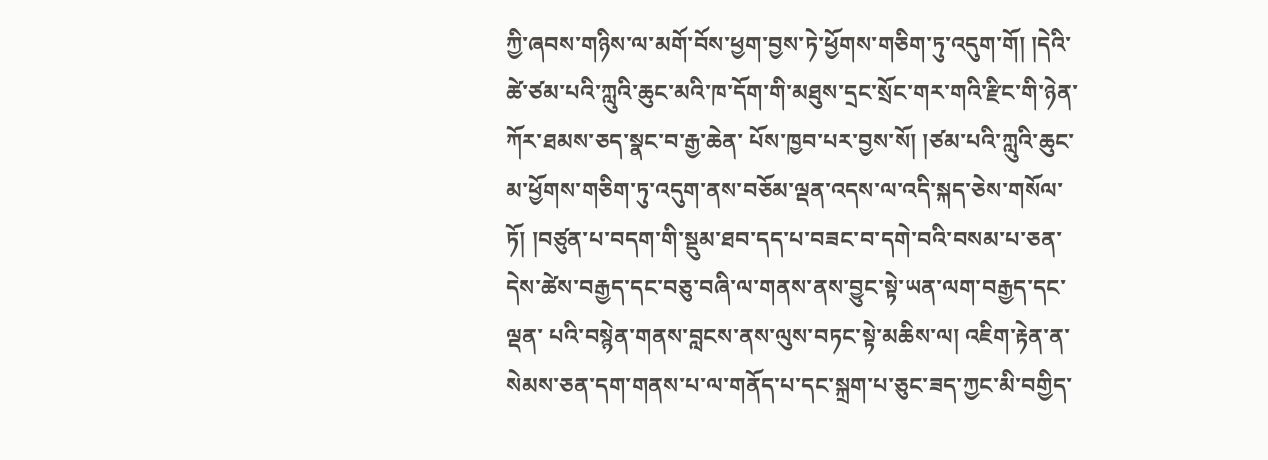ཀྱི་ཞབས་གཉིས་ལ་མགོ་བོས་ཕྱག་བྱས་ཏེ་ཕྱོགས་གཅིག་ཏུ་འདུག་གོ། །དེའི་ཚེ་ཙམ་པའི་ཀླུའི་ཆུང་མའི་ཁ་དོག་གི་མཐུས་དྲང་སྲོང་གར་གའི་རྫིང་གི་ཉེན་ཀོར་ཐམས་ཅད་སྣང་བ་རྒྱ་ཆེན་ པོས་ཁྱབ་པར་བྱས་སོ། །ཙམ་པའི་ཀླུའི་ཆུང་མ་ཕྱོགས་གཅིག་ཏུ་འདུག་ནས་བཅོམ་ལྡན་འདས་ལ་འདི་སྐད་ཅེས་གསོལ་ཏོ། །བཙུན་པ་བདག་གི་སྡུམ་ཐབ་དད་པ་བཟང་བ་དགེ་བའི་བསམ་པ་ཅན་དེས་ཚེས་བརྒྱད་དང་བཅུ་བཞི་ལ་གནས་ནས་བྱུང་སྟེ་ཡན་ལག་བརྒྱད་དང་ལྡན་ པའི་བསྙེན་གནས་བླངས་ནས་ལུས་བཏང་སྟེ་མཆིས་ལ། འཇིག་རྟེན་ན་སེམས་ཅན་དག་གནས་པ་ལ་གནོད་པ་དང་སྐྲག་པ་ཅུང་ཟད་ཀྱང་མི་བགྱིད་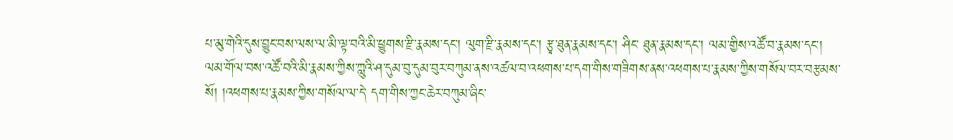པ་མུ་གེའི་དུས་བྱུང་བས་ལས་ལ་མི་ལྟ་བའི་མི་ཕྱུགས་རྫི་རྣམས་དང་། ལུག་རྫི་རྣམས་དང་། རྩྭ་ཐུན་རྣམས་དང་། ཤིང་ ཐུན་རྣམས་དང་། ལམ་གྱིས་འཚོ་བ་རྣམས་དང་། ལམ་གོལ་བས་འཚོ་བའི་མི་རྣམས་ཀྱིས་ཀླུའི་ཤ་དུམ་བུ་དུམ་བུར་བཀུམ་ནས་འཚལ་བ་འཕགས་པ་དག་གིས་གཟིགས་ནས་འཕགས་པ་རྣམས་ཀྱིས་གསོལ་བར་བརྩམས་སོ། །འཕགས་པ་རྣམས་ཀྱིས་གསོལ་ལ་དེ་ དག་གིས་ཀྱང་ཆེར་བཀུམ་ཞིང་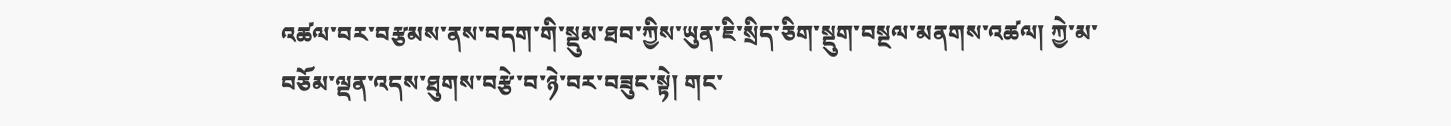འཚལ་བར་བརྩམས་ནས་བདག་གི་སྡུམ་ཐབ་ཀྱིས་ཡུན་ཇི་སྲིད་ཅིག་སྡུག་བསྔལ་མནགས་འཚལ། ཀྱེ་མ་བཅོམ་ལྡན་འདས་ཐུགས་བརྩེ་བ་ཉེ་བར་བཟུང་སྟེ། གང་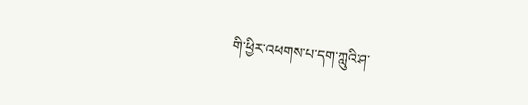གི་ཕྱིར་འཕགས་པ་དག་ཀླུའི་ཤ་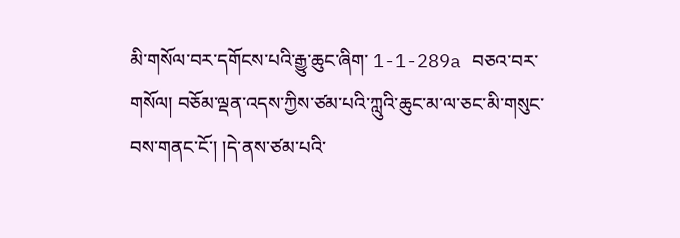མི་གསོལ་བར་དགོངས་པའི་རྒྱུ་ཆུང་ཞིག་ 1-1-289a བཅའ་བར་གསོལ། བཅོམ་ལྡན་འདས་ཀྱིས་ཙམ་པའི་ཀླུའི་ཆུང་མ་ལ་ཅང་མི་གསུང་བས་གནང་ངོ་། །དེ་ནས་ཙམ་པའི་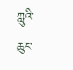ཀླུའི་ཆུང་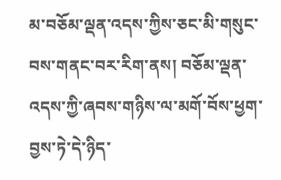མ་བཅོམ་ལྡན་འདས་ཀྱིས་ཅང་མི་གསུང་བས་གནང་བར་རིག་ནས། བཅོམ་ལྡན་འདས་ཀྱི་ཞབས་གཉིས་ལ་མགོ་བོས་ཕྱག་ བྱས་ཏེ་དེ་ཉིད་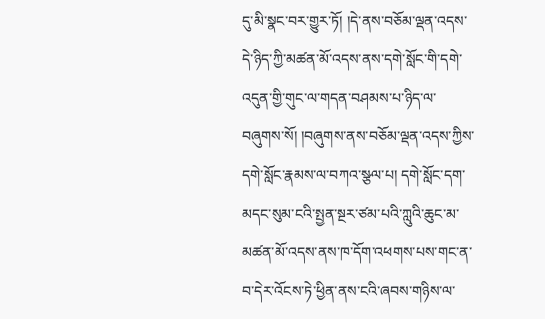དུ་མི་སྣང་བར་གྱུར་ཏོ། །དེ་ནས་བཅོམ་ལྡན་འདས་དེ་ཉིད་ཀྱི་མཚན་མོ་འདས་ནས་དགེ་སློང་གི་དགེ་འདུན་གྱི་གུང་ལ་གདན་བཤམས་པ་ཉིད་ལ་བཞུགས་སོ། །བཞུགས་ནས་བཅོམ་ལྡན་འདས་ཀྱིས་དགེ་སློང་རྣམས་ལ་བཀའ་སྩལ་པ། དགེ་སློང་དག་ མདང་སུམ་ངའི་སྤྱན་སྔར་ཙམ་པའི་ཀླུའི་ཆུང་མ་མཚན་མོ་འདས་ནས་ཁ་དོག་འཕགས་པས་གང་ན་བ་དེར་འོངས་ཏེ་ཕྱིན་ནས་ངའི་ཞབས་གཉིས་ལ་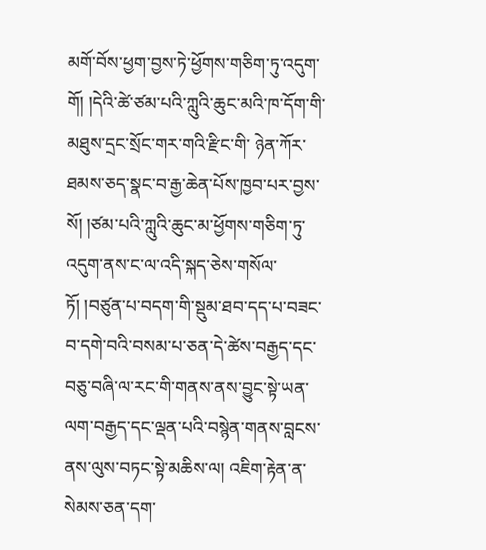མགོ་བོས་ཕྱག་བྱས་ཏེ་ཕྱོགས་གཅིག་ཏུ་འདུག་གོ། །དེའི་ཚེ་ཙམ་པའི་ཀླུའི་ཆུང་མའི་ཁ་དོག་གི་མཐུས་དྲང་སྲོང་གར་གའི་རྫིང་གི་ ཉེན་ཀོར་ཐམས་ཅད་སྣང་བ་རྒྱ་ཆེན་པོས་ཁྱབ་པར་བྱས་སོ། །ཙམ་པའི་ཀླུའི་ཆུང་མ་ཕྱོགས་གཅིག་ཏུ་འདུག་ནས་ང་ལ་འདི་སྐད་ཅེས་གསོལ་ཏོ། །བཙུན་པ་བདག་གི་སྡུམ་ཐབ་དད་པ་བཟང་བ་དགེ་བའི་བསམ་པ་ཅན་དེ་ཚེས་བརྒྱད་དང་བཅུ་བཞི་ལ་རང་གི་གནས་ནས་བྱུང་སྟེ་ཡན་ ལག་བརྒྱད་དང་ལྡན་པའི་བསྙེན་གནས་བླངས་ནས་ལུས་བཏང་སྟེ་མཆིས་ལ། འཇིག་རྟེན་ན་སེམས་ཅན་དག་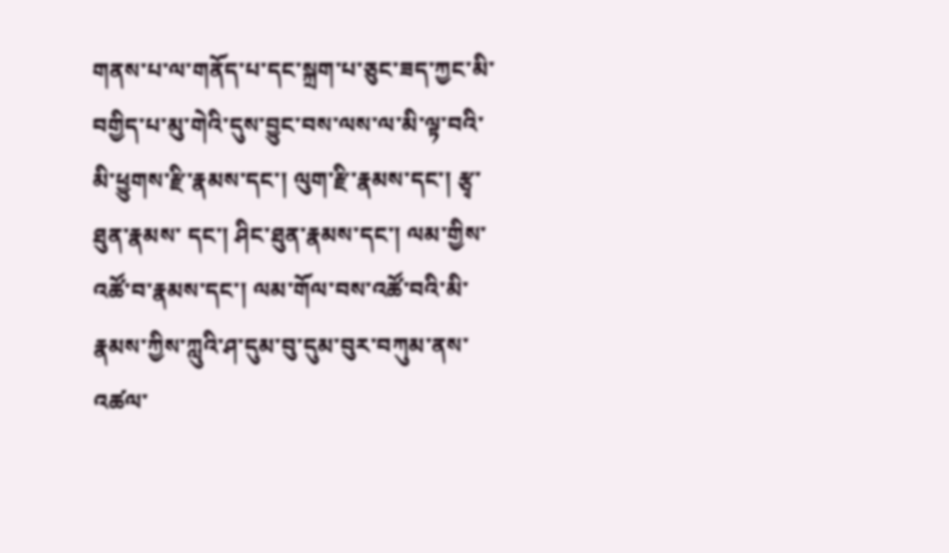གནས་པ་ལ་གནོད་པ་དང་སྐྲག་པ་ཅུང་ཟད་ཀྱང་མི་བགྱིད་པ་མུ་གེའི་དུས་བྱུང་བས་ལས་ལ་མི་ལྟ་བའི་མི་ཕྱུགས་རྫི་རྣམས་དང་། ལུག་རྫི་རྣམས་དང་། རྩྭ་ཐུན་རྣམས་ དང་། ཤིང་ཐུན་རྣམས་དང་། ལམ་གྱིས་འཚོ་བ་རྣམས་དང་། ལམ་གོལ་བས་འཚོ་བའི་མི་རྣམས་ཀྱིས་ཀླུའི་ཤ་དུམ་བུ་དུམ་བུར་བཀུམ་ནས་འཚལ་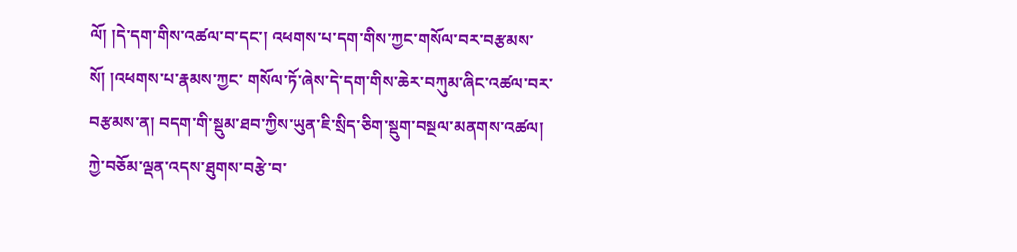ལོ། །དེ་དག་གིས་འཚལ་བ་དང་། འཕགས་པ་དག་གིས་ཀྱང་གསོལ་བར་བརྩམས་སོ། །འཕགས་པ་རྣམས་ཀྱང་ གསོལ་ཏོ་ཞེས་དེ་དག་གིས་ཆེར་བཀུམ་ཞིང་འཚལ་བར་བརྩམས་ན། བདག་གི་སྡུམ་ཐབ་ཀྱིས་ཡུན་ཇི་སྲིད་ཅིག་སྡུག་བསྔལ་མནགས་འཚལ། ཀྱེ་བཅོམ་ལྡན་འདས་ཐུགས་བརྩེ་བ་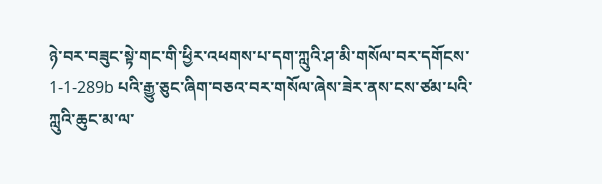ཉེ་བར་བཟུང་སྟེ་གང་གི་ཕྱིར་འཕགས་པ་དག་ཀླུའི་ཤ་མི་གསོལ་བར་དགོངས་ 1-1-289b པའི་རྒྱུ་ཅུང་ཞིག་བཅའ་བར་གསོལ་ཞེས་ཟེར་ནས་ངས་ཙམ་པའི་ཀླུའི་ཆུང་མ་ལ་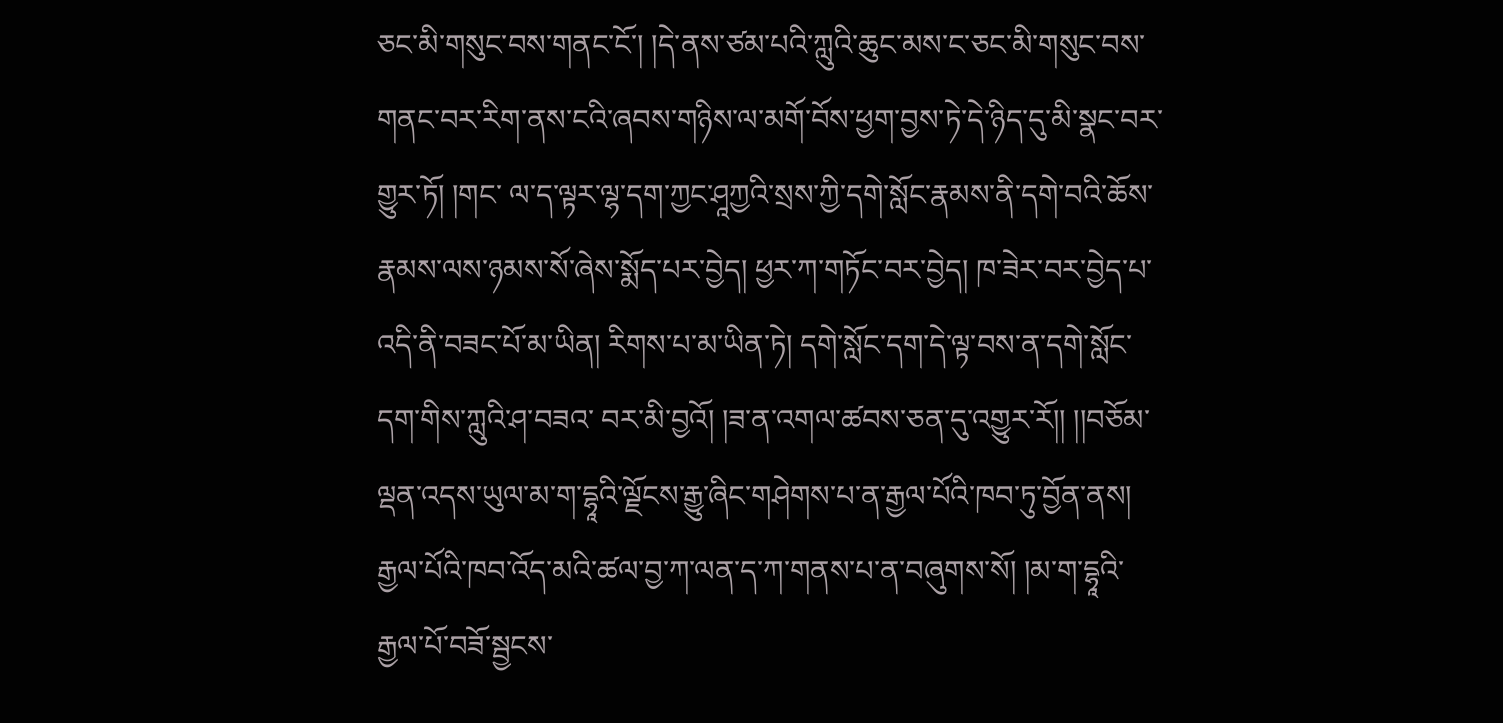ཅང་མི་གསུང་བས་གནང་ངོ་། །དེ་ནས་ཙམ་པའི་ཀླུའི་ཆུང་མས་ང་ཅང་མི་གསུང་བས་གནང་བར་རིག་ནས་ངའི་ཞབས་གཉིས་ལ་མགོ་བོས་ཕྱག་བྱས་ཏེ་དེ་ཉིད་དུ་མི་སྣང་བར་གྱུར་ཏོ། །གང་ ལ་ད་ལྟར་ལྷ་དག་ཀྱང་ཤཱཀྱའི་སྲས་ཀྱི་དགེ་སློང་རྣམས་ནི་དགེ་བའི་ཆོས་རྣམས་ལས་ཉམས་སོ་ཞེས་སྨོད་པར་བྱེད། ཕྱར་ཀ་གཏོང་བར་བྱེད། ཁ་ཟེར་བར་བྱེད་པ་འདི་ནི་བཟང་པོ་མ་ཡིན། རིགས་པ་མ་ཡིན་ཏེ། དགེ་སློང་དག་དེ་ལྟ་བས་ན་དགེ་སློང་དག་གིས་ཀླུའི་ཤ་བཟའ་ བར་མི་བྱའོ། །ཟ་ན་འགལ་ཚབས་ཅན་དུ་འགྱུར་རོ།། །།བཅོམ་ལྡན་འདས་ཡུལ་མ་ག་དྷཱའི་ལྗོངས་རྒྱུ་ཞིང་གཤེགས་པ་ན་རྒྱལ་པོའི་ཁབ་ཏུ་བྱོན་ནས། རྒྱལ་པོའི་ཁབ་འོད་མའི་ཚལ་བྱ་ཀ་ལན་ད་ཀ་གནས་པ་ན་བཞུགས་སོ། །མ་ག་དྷཱའི་རྒྱལ་པོ་བཟོ་སྦྱངས་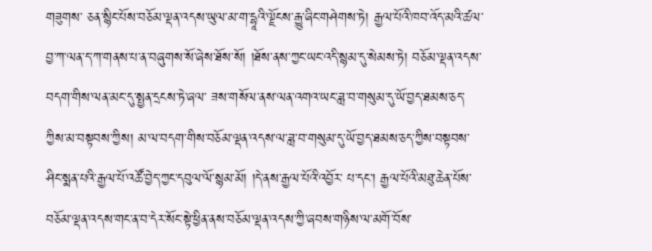གཟུགས་ ཅན་སྙིང་པོས་བཅོམ་ལྡན་འདས་ཡུལ་མ་ག་དྷཱའི་ལྗོངས་རྒྱུ་ཞིང་གཤེགས་ཏེ། རྒྱལ་པོའི་ཁབ་འོད་མའི་ཚལ་བྱ་ཀ་ལན་ད་ཀ་གནས་པ་ན་བཞུགས་སོ་ཞེས་ཐོས་སོ། །ཐོས་ནས་ཀྱང་ཡང་འདི་སྙམ་དུ་སེམས་ཏེ། བཅོམ་ལྡན་འདས་བདག་གིས་ལན་མང་དུ་སྤྱན་དྲངས་ཏེ་ཞལ་ ཟས་གསོལ་ནས་ལན་འགའ་ཡང་ཟླ་བ་གསུམ་དུ་ཡོ་བྱད་ཐམས་ཅད་ཀྱིས་མ་བསྟབས་ཀྱིས། མ་ལ་བདག་གིས་བཅོམ་ལྡན་འདས་ལ་ཟླ་བ་གསུམ་དུ་ཡོ་བྱད་ཐམས་ཅད་ཀྱིས་བསྟབས་ཤིང་སྨན་པའི་རྒྱལ་པོ་འཚོ་བྱེད་ཀྱང་དབུལ་ལོ་སྙམ་མོ། །དེ་ནས་རྒྱལ་པོའི་འབྱོར་ པ་དང་། རྒྱལ་པོའི་མཐུ་ཆེན་པོས་བཅོམ་ལྡན་འདས་གང་ན་བ་དེར་སོང་སྟེ་ཕྱིན་ནས་བཅོམ་ལྡན་འདས་ཀྱི་ཞབས་གཉིས་ལ་མགོ་བོས་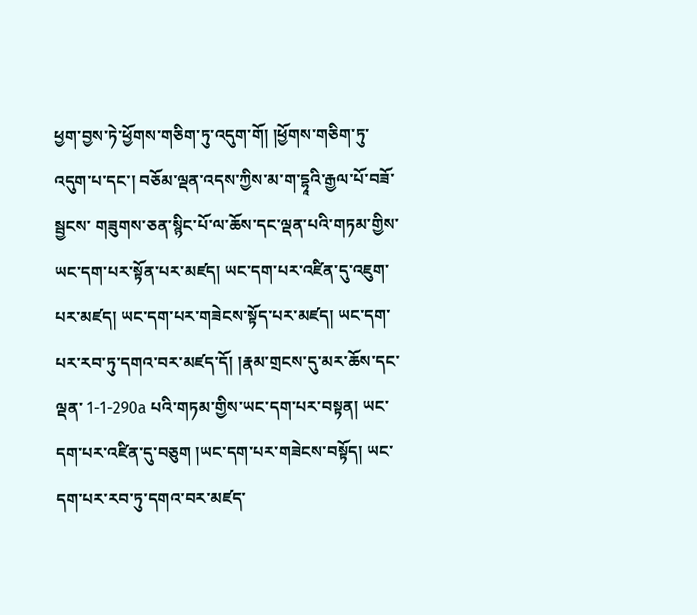ཕྱག་བྱས་ཏེ་ཕྱོགས་གཅིག་ཏུ་འདུག་གོ། །ཕྱོགས་གཅིག་ཏུ་འདུག་པ་དང་། བཅོམ་ལྡན་འདས་ཀྱིས་མ་ག་དྷཱའི་རྒྱལ་པོ་བཟོ་སྦྱངས་ གཟུགས་ཅན་སྙིང་པོ་ལ་ཆོས་དང་ལྡན་པའི་གཏམ་གྱིས་ཡང་དག་པར་སྟོན་པར་མཛད། ཡང་དག་པར་འཛིན་དུ་འཇུག་པར་མཛད། ཡང་དག་པར་གཟེངས་སྟོད་པར་མཛད། ཡང་དག་པར་རབ་ཏུ་དགའ་བར་མཛད་དོ། །རྣམ་གྲངས་དུ་མར་ཆོས་དང་ལྡན་ 1-1-290a པའི་གཏམ་གྱིས་ཡང་དག་པར་བསྟན། ཡང་དག་པར་འཛིན་དུ་བཅུག །ཡང་དག་པར་གཟེངས་བསྟོད། ཡང་དག་པར་རབ་ཏུ་དགའ་བར་མཛད་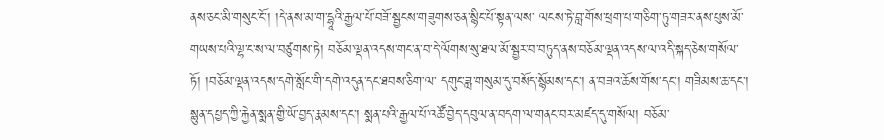ནས་ཅང་མི་གསུང་ངོ་། །དེ་ནས་མ་ག་དྷཱའི་རྒྱལ་པོ་བཟོ་སྦྱངས་གཟུགས་ཅན་སྙིང་པོ་སྟན་ལས་ ལངས་ཏེ་བླ་གོས་ཕྲག་པ་གཅིག་ཏུ་གཟར་ནས་པུས་མོ་གཡས་པའི་ལྷ་ང་ས་ལ་བཙུགས་ཏེ། བཅོམ་ལྡན་འདས་གང་ན་བ་དེ་ལོགས་སུ་ཐལ་མོ་སྦྱར་བ་བཏུད་ནས་བཅོམ་ལྡན་འདས་ལ་འདི་སྐད་ཅེས་གསོལ་ཏོ། །བཅོམ་ལྡན་འདས་དགེ་སློང་གི་དགེ་འདུན་དང་ཐབས་ཅིག་ལ་ དགུང་ཟླ་གསུམ་དུ་བསོད་སྙོམས་དང་། ན་བཟའ་ཆོས་གོས་དང་། གཟིམས་ཆ་དང་། སྙུན་དཔྱད་ཀྱི་རྐྱེན་སྨན་གྱི་ཡོ་བྱད་རྣམས་དང་། སྨན་པའི་རྒྱལ་པོ་འཚོ་བྱེད་དབུལ་ན་བདག་ལ་གནང་བར་མཛད་དུ་གསོལ། བཅོམ་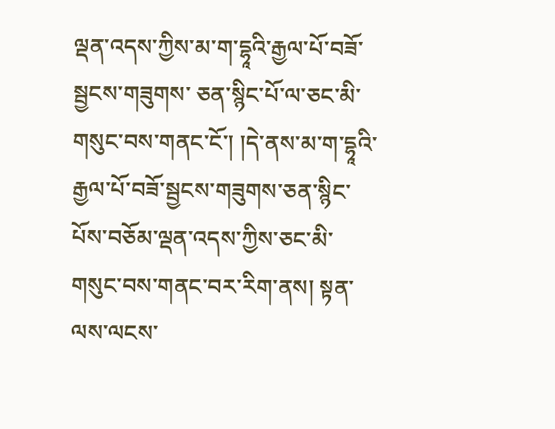ལྡན་འདས་ཀྱིས་མ་ག་དྷཱའི་རྒྱལ་པོ་བཟོ་སྦྱངས་གཟུགས་ ཅན་སྙིང་པོ་ལ་ཅང་མི་གསུང་བས་གནང་ངོ་། །དེ་ནས་མ་ག་དྷཱའི་རྒྱལ་པོ་བཟོ་སྦྱངས་གཟུགས་ཅན་སྙིང་པོས་བཅོམ་ལྡན་འདས་ཀྱིས་ཅང་མི་གསུང་བས་གནང་བར་རིག་ནས། སྟན་ལས་ལངས་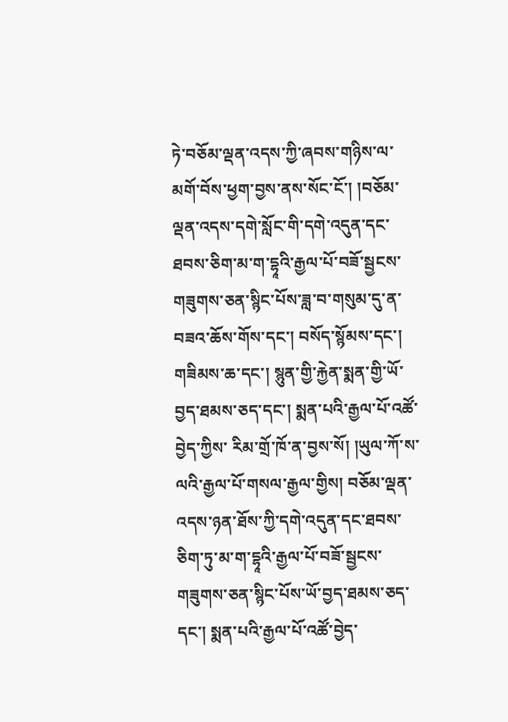ཏེ་བཅོམ་ལྡན་འདས་ཀྱི་ཞབས་གཉིས་ལ་མགོ་བོས་ཕྱག་བྱས་ནས་སོང་ངོ་། །བཅོམ་ ལྡན་འདས་དགེ་སློང་གི་དགེ་འདུན་དང་ཐབས་ཅིག་མ་ག་དྷཱའི་རྒྱལ་པོ་བཟོ་སྦྱངས་གཟུགས་ཅན་སྙིང་པོས་ཟླ་བ་གསུམ་དུ་ན་བཟའ་ཆོས་གོས་དང་། བསོད་སྙོམས་དང་། གཟིམས་ཆ་དང་། སྙུན་གྱི་རྐྱེན་སྨན་གྱི་ཡོ་བྱད་ཐམས་ཅད་དང་། སྨན་པའི་རྒྱལ་པོ་འཚོ་བྱེད་ཀྱིས་ རིམ་གྲོ་ཁོ་ན་བྱས་སོ། །ཡུལ་ཀོ་ས་ལའི་རྒྱལ་པོ་གསལ་རྒྱལ་གྱིས། བཅོམ་ལྡན་འདས་ཉན་ཐོས་ཀྱི་དགེ་འདུན་དང་ཐབས་ཅིག་ཏུ་མ་ག་དྷཱའི་རྒྱལ་པོ་བཟོ་སྦྱངས་གཟུགས་ཅན་སྙིང་པོས་ཡོ་བྱད་ཐམས་ཅད་དང་། སྨན་པའི་རྒྱལ་པོ་འཚོ་བྱེད་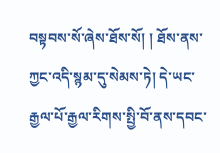བསྟབས་སོ་ཞེས་ཐོས་སོ། ། ཐོས་ནས་ཀྱང་འདི་སྙམ་དུ་སེམས་ཏེ། དེ་ཡང་རྒྱལ་པོ་རྒྱལ་རིགས་སྤྱི་བོ་ནས་དབང་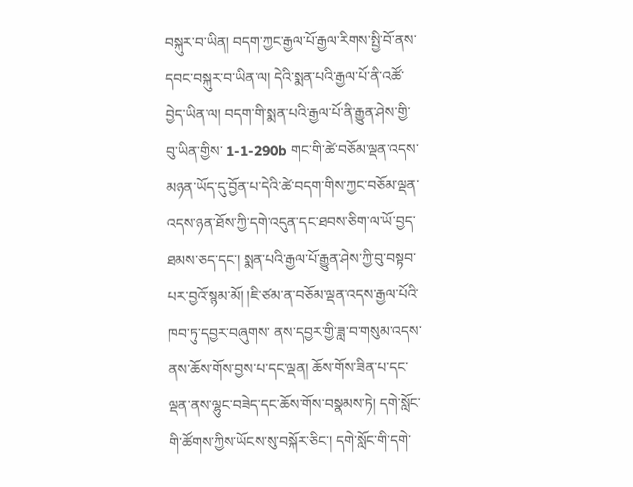བསྐུར་བ་ཡིན། བདག་ཀྱང་རྒྱལ་པོ་རྒྱལ་རིགས་སྤྱི་བོ་ནས་དབང་བསྐུར་བ་ཡིན་ལ། དེའི་སྨན་པའི་རྒྱལ་པོ་ནི་འཚོ་བྱེད་ཡིན་ལ། བདག་གི་སྨན་པའི་རྒྱལ་པོ་ནི་རྒྱུན་ཤེས་གྱི་བུ་ཡིན་གྱིས་ 1-1-290b གང་གི་ཚེ་བཅོམ་ལྡན་འདས་མཉན་ཡོད་དུ་བྱོན་པ་དེའི་ཚེ་བདག་གིས་ཀྱང་བཅོམ་ལྡན་འདས་ཉན་ཐོས་ཀྱི་དགེ་འདུན་དང་ཐབས་ཅིག་ལ་ཡོ་བྱད་ཐམས་ཅད་དང་། སྨན་པའི་རྒྱལ་པོ་རྒྱུན་ཤེས་ཀྱི་བུ་བསྟབ་པར་བྱའོ་སྙམ་མོ། །ཇི་ཙམ་ན་བཅོམ་ལྡན་འདས་རྒྱལ་པོའི་ཁབ་ཏུ་དབྱར་བཞུགས་ ནས་དབྱར་གྱི་ཟླ་བ་གསུམ་འདས་ནས་ཆོས་གོས་བྱས་པ་དང་ལྡན། ཆོས་གོས་ཟིན་པ་དང་ལྡན་ནས་ལྷུང་བཟེད་དང་ཆོས་གོས་བསྣམས་ཏེ། དགེ་སློང་གི་ཚོགས་ཀྱིས་ཡོངས་སུ་བསྐོར་ཅིང་། དགེ་སློང་གི་དགེ་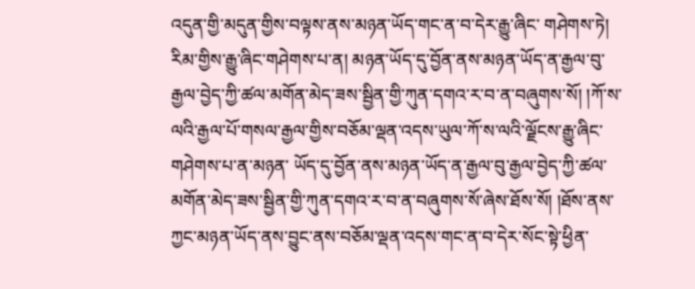འདུན་གྱི་མདུན་གྱིས་བལྟས་ནས་མཉན་ཡོད་གང་ན་བ་དེར་རྒྱུ་ཞིང་ གཤེགས་ཏེ། རིམ་གྱིས་རྒྱུ་ཞིང་གཤེགས་པ་ན། མཉན་ཡོད་དུ་བྱོན་ནས་མཉན་ཡོད་ན་རྒྱལ་བུ་རྒྱལ་བྱེད་ཀྱི་ཚལ་མགོན་མེད་ཟས་སྦྱིན་གྱི་ཀུན་དགའ་ར་བ་ན་བཞུགས་སོ། །ཀོ་ས་ལའི་རྒྱལ་པོ་གསལ་རྒྱལ་གྱིས་བཅོམ་ལྡན་འདས་ཡུལ་ཀོ་ས་ལའི་ལྗོངས་རྒྱུ་ཞིང་གཤེགས་པ་ན་མཉན་ ཡོད་དུ་བྱོན་ནས་མཉན་ཡོད་ན་རྒྱལ་བུ་རྒྱལ་བྱེད་ཀྱི་ཚལ་མགོན་མེད་ཟས་སྦྱིན་གྱི་ཀུན་དགའ་ར་བ་ན་བཞུགས་སོ་ཞེས་ཐོས་སོ། །ཐོས་ནས་ཀྱང་མཉན་ཡོད་ནས་བྱུང་ནས་བཅོམ་ལྡན་འདས་གང་ན་བ་དེར་སོང་སྟེ་ཕྱིན་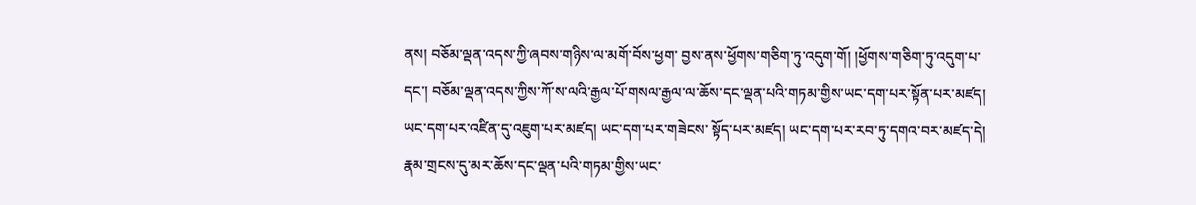ནས། བཅོམ་ལྡན་འདས་ཀྱི་ཞབས་གཉིས་ལ་མགོ་བོས་ཕྱག་ བྱས་ནས་ཕྱོགས་གཅིག་ཏུ་འདུག་གོ། །ཕྱོགས་གཅིག་ཏུ་འདུག་པ་དང་། བཅོམ་ལྡན་འདས་ཀྱིས་ཀོ་ས་ལའི་རྒྱལ་པོ་གསལ་རྒྱལ་ལ་ཆོས་དང་ལྡན་པའི་གཏམ་གྱིས་ཡང་དག་པར་སྟོན་པར་མཛད། ཡང་དག་པར་འཛིན་དུ་འཇུག་པར་མཛད། ཡང་དག་པར་གཟེངས་ སྟོད་པར་མཛད། ཡང་དག་པར་རབ་ཏུ་དགའ་བར་མཛད་དེ། རྣམ་གྲངས་དུ་མར་ཆོས་དང་ལྡན་པའི་གཏམ་གྱིས་ཡང་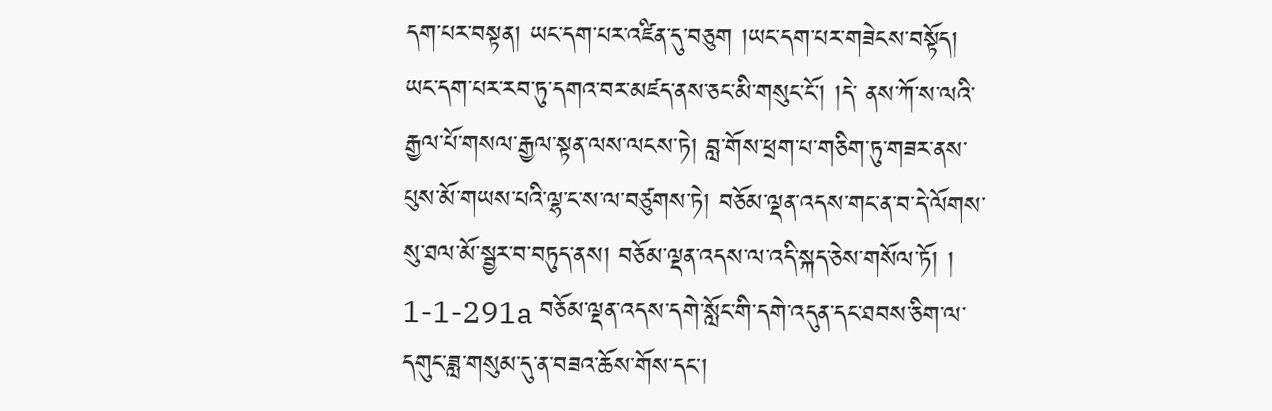དག་པར་བསྟན། ཡང་དག་པར་འཛིན་དུ་བཅུག །ཡང་དག་པར་གཟེངས་བསྟོད། ཡང་དག་པར་རབ་ཏུ་དགའ་བར་མཛད་ནས་ཅང་མི་གསུང་ངོ་། །དེ་ ནས་ཀོ་ས་ལའི་རྒྱལ་པོ་གསལ་རྒྱལ་སྟན་ལས་ལངས་ཏེ། བླ་གོས་ཕྲག་པ་གཅིག་ཏུ་གཟར་ནས་པུས་མོ་གཡས་པའི་ལྷ་ང་ས་ལ་བཙུགས་ཏེ། བཅོམ་ལྡན་འདས་གང་ན་བ་དེ་ལོགས་སུ་ཐལ་མོ་སྦྱར་བ་བཏུད་ནས། བཅོམ་ལྡན་འདས་ལ་འདི་སྐད་ཅེས་གསོལ་ཏོ། ། 1-1-291a བཅོམ་ལྡན་འདས་དགེ་སློང་གི་དགེ་འདུན་དང་ཐབས་ཅིག་ལ་དགུང་ཟླ་གསུམ་དུ་ན་བཟའ་ཆོས་གོས་དང་།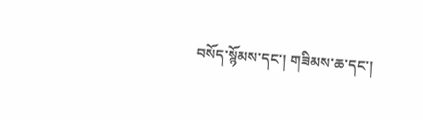བསོད་སྙོམས་དང་། གཟིམས་ཆ་དང་།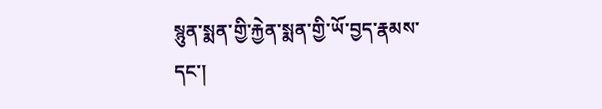སྙུན་སྨན་གྱི་རྐྱེན་སྨན་གྱི་ཡོ་བྱད་རྣམས་དང་།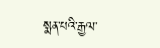སྨན་པའི་རྒྱལ་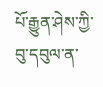པོ་རྒྱུན་ཤེས་ཀྱི་བུ་དབུལ་ན་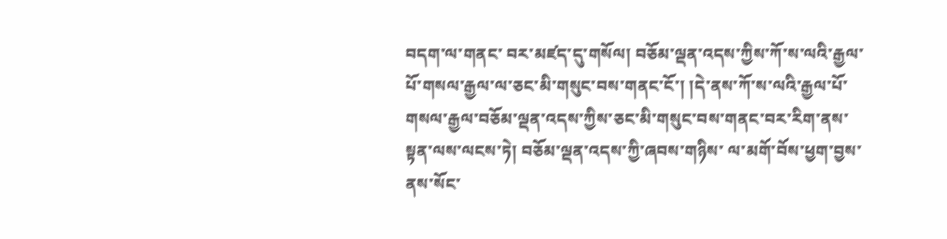བདག་ལ་གནང་ བར་མཛད་དུ་གསོལ། བཅོམ་ལྡན་འདས་ཀྱིས་ཀོ་ས་ལའི་རྒྱལ་པོ་གསལ་རྒྱལ་ལ་ཅང་མི་གསུང་བས་གནང་ངོ་། །དེ་ནས་ཀོ་ས་ལའི་རྒྱལ་པོ་གསལ་རྒྱལ་བཅོམ་ལྡན་འདས་ཀྱིས་ཅང་མི་གསུང་བས་གནང་བར་རིག་ནས་སྟན་ལས་ལངས་ཏེ། བཅོམ་ལྡན་འདས་ཀྱི་ཞབས་གཉིས་ ལ་མགོ་བོས་ཕྱག་བྱས་ནས་སོང་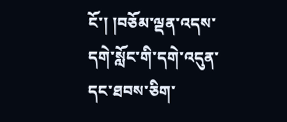ངོ་། །བཅོམ་ལྡན་འདས་དགེ་སློང་གི་དགེ་འདུན་དང་ཐབས་ཅིག་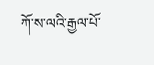ཀོ་ས་ལའི་རྒྱལ་པོ་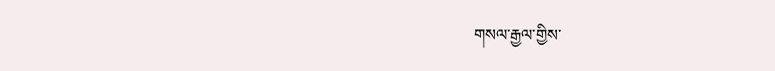གསལ་རྒྱལ་གྱིས་